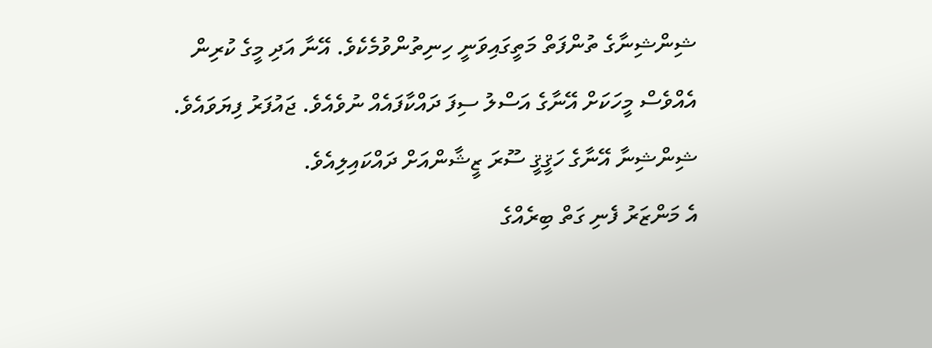ޝިންޝިނާގެ ތުންފަތް މަތީގައިވަނީ ހިނިތުންވުމެކެވެ. އޭނާ އަދި މީގެ ކުރިން އެއްވެސް މީހަކަށް އޭނާގެ އަސްލު ސިފަ ދައްކާފައެއް ނުވެއެވެ. ޖައުފަރު ފިޔަވައެވެ.
ޝިންޝިނާ އޭނާގެ ހަޤީޤީ ސޫރަ ޒީޝާންއަށް ދައްކައިލިއެވެ.
އެ މަންޒަރު ފެނި ގަތް ބިރެއްގެ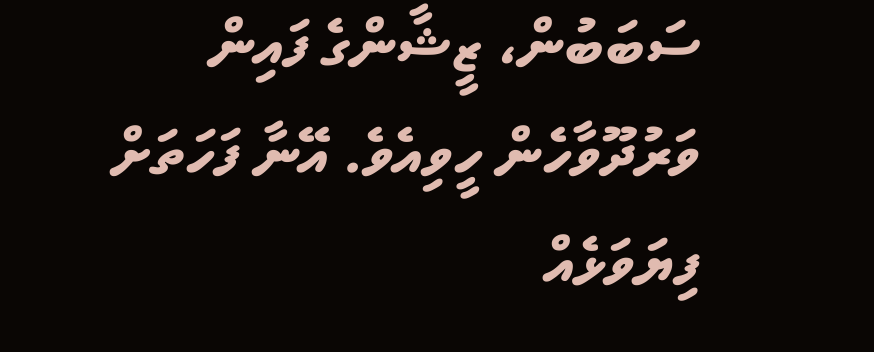ސަބަބުން، ޒީޝާންގެ ފައިން ވަރުދޫވާހެން ހީވިއެވެ. އޭނާ ފަހަތަށް ފިޔަވަޅެއް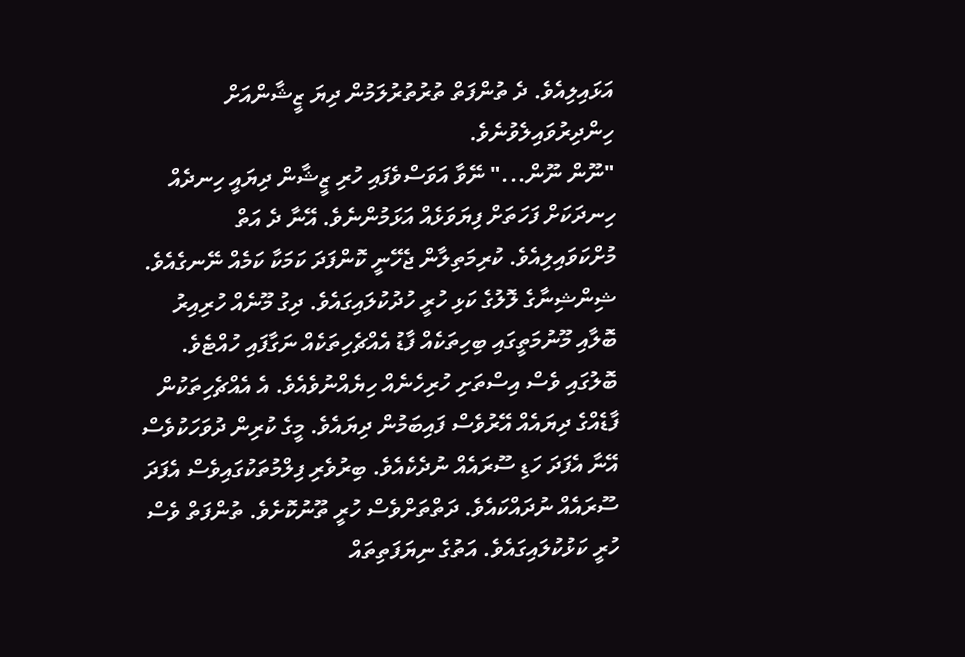އަޅައިލިއެވެ. ދެ ތުންފަތް ތުރުތުރުލަމުން ދިޔަ ޒީޝާންއަށް ހިންދިރުވައިލެވުނެވެ.
"ނޫން ނޫން..." ނޭވާ އަވަސްވެފައި ހުރި ޒީޝާން ދިޔައީ ހިނދެއް ހިނދަކަށް ފަހަތަށް ފިޔަވަޅެއް އަޅަމުންނެވެ. އޭނާ ދެ އަތް މުށްކަވައިލިއެވެ. ކުރިމަތިލާން ޖެހޭނީ ކޮންފަދަ ކަމަކާ ކަމެއް ނޭނގެއެވެ.
ޝިންޝިނާގެ ލޮލުގެ ކަޅި ހުރީ ހުދުކުލައިގައެވެ. ދިގު މޫނެއް ހުރިއިރު ބޮލާއި މޫނުމަތީގައި ބިހިތަކެއް ފާޑު އެއްޗެހިތަކެއް ނަގާފައި ހުއްޓެވެ. ބޮލުގައި ވެސް އިސްތަށި ހުރިހެނެއް ހިޔެއްނުވެއެވެ. އެ އެއްޗެހިތަކުން ފާޑެއްގެ ދިޔައެއް އޭރުވެސް ފައިބަމުން ދިޔައެވެ. މީގެ ކުރިން ދުވަހަކުވެސް އޭނާ އެފަދަ ހަޑި ސޫރައެއް ނުދެކެއެވެ. ބިރުވެރި ފިލްމުތަކުގައިވެސް އެފަދަ ސޫރައެއް ނުދައްކައެވެ. ދަތްތަށްވެސް ހުރީ ތޫނުކޮށެވެ. ތުންފަތް ވެސް ހުރީ ކަޅުކުލައިގައެވެ. އަތުގެ ނިޔަފަތިތައް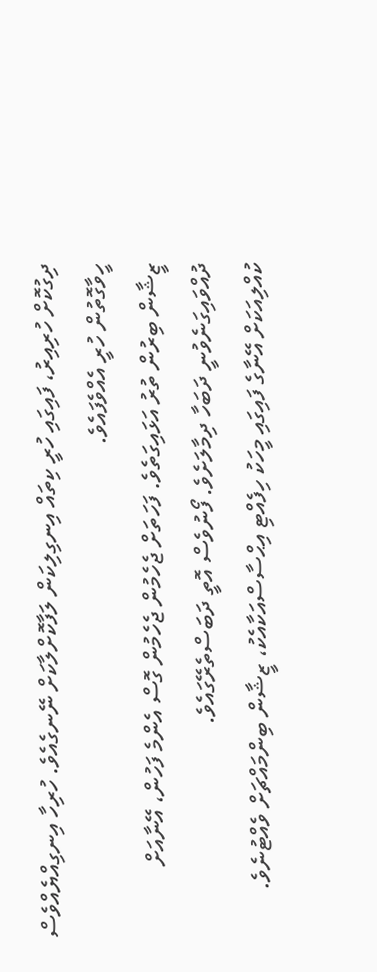ދިގުކޮށް ހުރިއިރު، ފައިގައި ހުރީ ކިތައް އިނގިލިކަން ލަފާކޮށްލާކަށް ނޭނގެއެވެ. ހުރިހާ އިނގިއްޔެއްވެސް ހީވާގޮތުން ހުރީ އެއްވެފައެވެ.
ޒީޝާން ބިރުން ތުރު އަޅައިގަތެވެ. ފަހަތަށް ޖެހެމުން ޖެހެމުން ގޮސް އެންމެ ފަހުން، އޭނާއަށް ދުއްވައިގަނެވުނީ ދަބަހާ ދިމާލަށެވެ. ފޯނުވެސް އޮތީ ދަބަސްތެރޭގައެވެ.
ކުއްލިއަކަށް އޭނާގެ ފައިގައި މީހަކު ހިފެއްޓި އިޙްސާސްއަކާއެކު، ޒީޝާން ބިންމައްޗަށް ވެއްޓުނެވެ.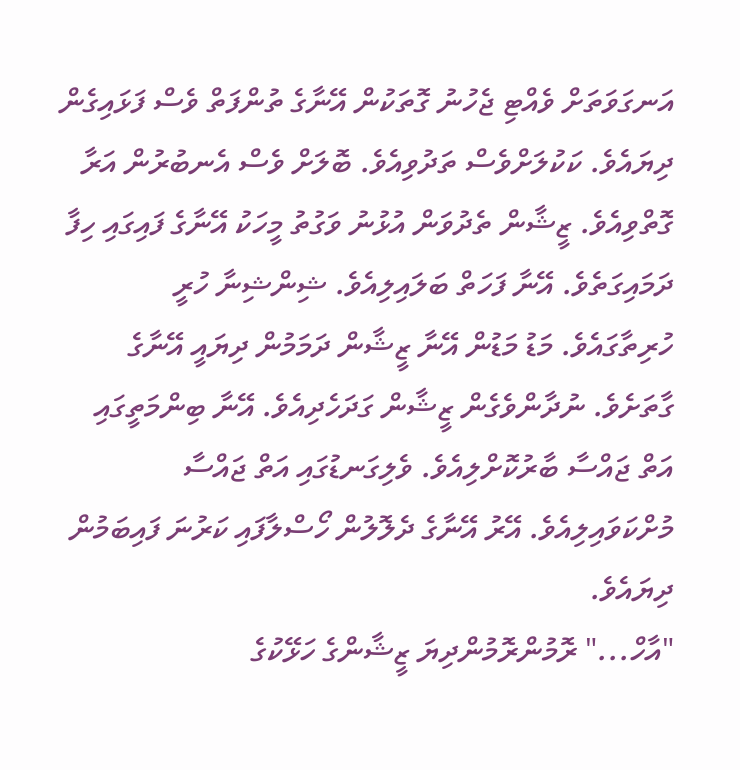އަނގަވަތަށް ވެއްޓި ޖެހުނު ގޮތަކުން އޭނާގެ ތުންފަތް ވެސް ފަޅައިގެން ދިޔައެވެ. ކަކުލަށްވެސް ތަދުވިއެވެ. ބޮލަށް ވެސް އެނބުރުން އަރާ ގޮތްވިއެވެ. ޒީޝާން ތެދުވަން އުޅުނު ވަގުތު މީހަކު އޭނާގެ ފައިގައި ހިފާ ދަމައިގަތެވެ. އޭނާ ފަހަތް ބަލައިލިއެވެ. ޝިންޝިނާ ހުރީ ހުރިތާގައެވެ. މަޑު މަޑުން އޭނާ ޒީޝާން ދަމަމުން ދިޔައީ އޭނާގެ ގާތަށެވެ. ނުދާންވެގެން ޒީޝާން ގަދަހެދިއެވެ. އޭނާ ބިންމަތީގައި އަތް ޖައްސާ ބާރުކޮށްލިއެވެ. ވެލިގަނޑުގައި އަތް ޖައްސާ މުށްކަވައިލިއެވެ. އޭރު އޭނާގެ ދެލޮލުން ހޯސްލާފައި ކަރުނަ ފައިބަމުން ދިޔައެވެ.
"އާހް..." ރޮމުންރޮމުންދިޔަ ޒީޝާންގެ ހަޅޭކުގެ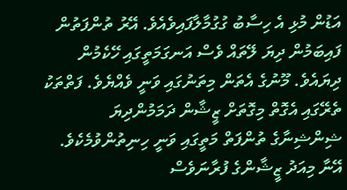އަޑުން މުޅި އެ ހިސާބު ގުގުމާލާފައިވެއެވެ. އޭރު ތުންފަތުން ފައިބަމުން ދިޔަ ލޭތައް ވެސް އަނގަމަތީގައި ހޭކެމުން ދިޔައެވެ. މޫނުގެ އެތަން މިތަނުގައި ވަނީ ވެއްޔެވެ. ފަތްތަކު ތެރޭގައި އެގޮތް މިގޮތަށް ޒީޝާން ދަމަމުންދިޔަ ޝިންޝިނާގެ ތުންފަތް މަތީގައި ވަނީ ހިނިތުންވުމެކެވެ. އޭނާ މިއަދު ޒީޝާންގެ ފުރާނަވެސް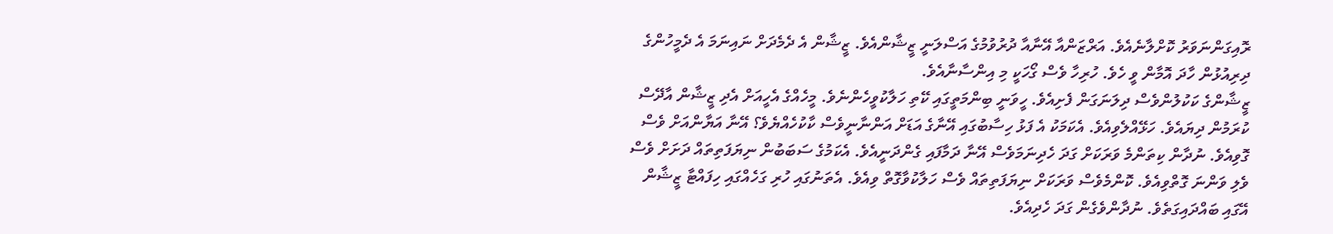ރޮއިގަންނަވަރު ކޮށްލާނެއެވެ. އަރްޒަންއާ އޭނާއާ ދުރުވުމުގެ އަސްލަނީ ޒީޝާންއެވެ. ޒީޝާން އެ ދެމެދަށް ނައިނަމަ އެ ދެމީހުންގެ ދިރިއުޅުން ހާދަ އޮމާން ވީ ހެވެ. ހުރިހާ ވެސް ގޯހަކީ މި އިންސާނާއެވެ.
ޒީޝާންގެ ކަކުލުންވެސް ދިލަނަގަން ފެށިއެވެ. ހީވަނީ ބިންމަތީގައި ކޭތި ހަލާކުވީހެންނެވެ. މީހެއްގެ އެހީއަށް އެދި ޒީޝާން އާދޭސް ކުރަމުން ދިޔައެވެ. ހަޅޭއްލެވިއެވެ. އެކަމަކު އެ ފަޅު ހިސާބުގައި އޭނާގެ އަޑަށް އަންނާނީވެސް ކާކުހެއްޔެވެ؟ އޭނާ އަޔާންއަށް ވެސް ގޮވިއެވެ. ނުދާން ކިތަންމެ ވަރަކަށް ގަދަ ހެދިނަމަވެސް އޭނާ ދަމާފައި ގެންދަނީއެވެ. އެކަމުގެ ސަބަބުން ނިޔަފަތިތައް ދަށަށް ވެސް ވެލި ވަންނަ ގޮތްވިއެވެ. ކޮންމެވެސް ވަރަކަށް ނިޔަފަތިތައް ވެސް ހަލާކުވާގޮތް ވިއެވެ. އެތަނުގައި ހުރި ގަހެއްގައި ހިފައްޓާ ޒީޝާން އޭގައި ބައްދައިގަތެވެ. ނުދާންވެގެން ގަދަ ހެދިއެވެ.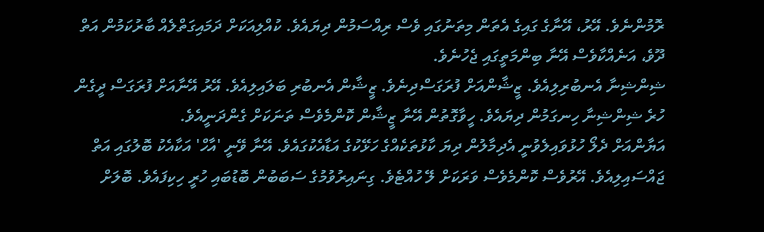ރޮމުންނެވެ. އޭރު، އޭނާގެ ގައިގެ އެތަން މިތަނުގައި ވެސް ރިއްސަމުން ދިޔައެވެ. ކުއްލިއަކަށް ދަމައިގަތްލެއް ބާރުކަމުން އަތް ދޫވެ، އަނެއްކާވެސް އޭނާ ބިންމަތީގައި ޖެހުނެވެ.
ޝިންޝިނާ އެނބުރިލިއެވެ. ޒީޝާންއަށް ފުރަގަސްދިނެވެ. ޒީޝާން އެނބުރި ބަލައިލިއެވެ. އޭރު އޭނާއަށް ފުރަގަސް ދީގެން ހުރެ ޝިންޝިނާ ހިނގަމުން ދިޔައެވެ. ހީވާގޮތުން އޭނާ ޒީޝާން ކޮންމެވެސް ތަނަކަށް ގެންދަނީއެވެ.
އަޔާންއަށް ދެލޯ ހުޅުވައިލެވުނީ އެދިމާލުން ދިޔަ ކާޅުތަކެއްގެ ހަޅޭކުގެ އަޑާއެކުގައެވެ. އޭނާ ވޭނީ 'އާހް' އަކާއެކު ބޮލުގައި އަތް ޖައްސައިލިއެވެ. އޭރުވެސް ކޮންމެވެސް ވަރަކަށް ލޭ ހުއްޓެވެ. ގިނައިރުވުމުގެ ސަބަބުން ބޮޑުބައި ހުރީ ހިކިފައެވެ. ބޮލަށް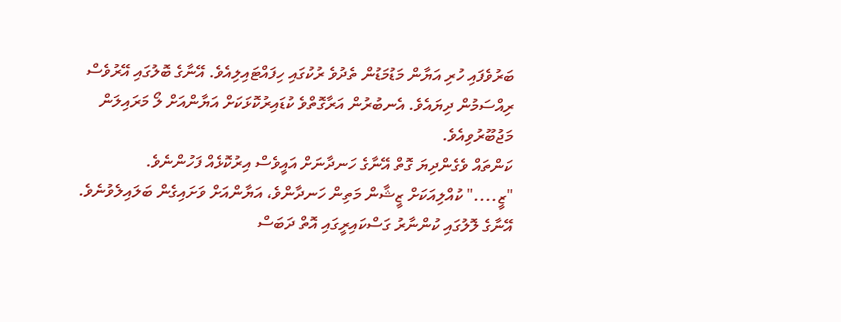ބަރުވެފައި ހުރި އަޔާން މަޑުމަޑުން ތެދުވެ ރުކުގައި ހިފައްޓައިލިއެވެ. އޭނާގެ ބޮލުގައި އޭރުވެސް ރިއްސަމުން ދިޔައެވެ. އެނބުރުން އަރާގޮތްވެ ކުޑައިރުކޮޅަކަށް އަޔާންއަށް ލޯ މަރައިލަން މަޖުބޫރުވިއެވެ.
ކަންތައް ވެގެންދިޔަ ގޮތް އޭނާގެ ހަނދާނަށް އައީވެސް އިރުކޮޅެއް ފަހުންނެވެ.
"ޒީ...." ކުއްލިއަކަށް ޒީޝާން މަތިން ހަނދާންވެ، އަޔާންއަށް ވަށައިގެން ބަލައިލެވުނެވެ. އޭނާގެ ލޮލުގައި ކުންނާރު ގަސްކައިރީގައި އޮތް ދަބަސް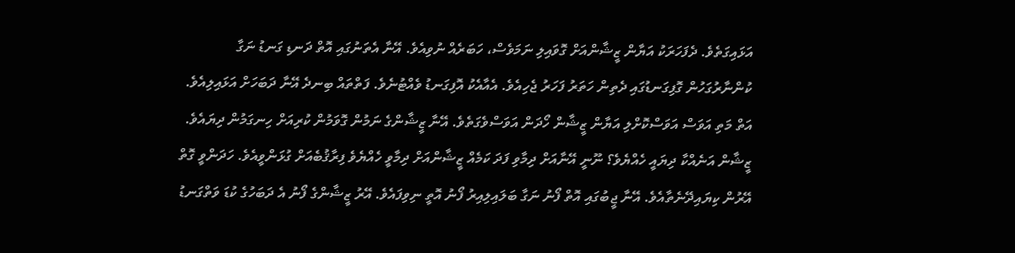އަޅައިގަތެވެ. ދެފަހަރަކު އަޔާން ޒީޝާންއަށް ގޮވައިލި ނަމަވެސް، ހަބަރެއް ނުވިއެވެ. އޭނާ އެތަނުގައި އޮތް ދަނޑި ގަނޑު ނަގާ ކުންނާރުގަހުން ގޮފިގަނޑުގައި ދެތިން ހަތަރު ފަހަރު ޖެހިއެވެ. އެއާއެކު އޮފިގަނޑު ވެއްޓުނެވެ. ފަތްތައް ބިނދެ އޭނާ ދަބަހަށް އަޅައިލިއެވެ. އަތް މަތި އަވަސް އަވަސްކޮށްލި އަޔާން ޒީޝާން ހޯދަން އަވަސްވެގަތެވެ. އޭނާ ޒީޝާންގެ ނަމުން ގޮވަމުން ކުރިއަށް ހިނގަމުން ދިޔައެވެ. ޒީޝާން އަނެއްކާ ދިޔައީ ހެއްޔެވެ؟ ނޫނީ އޭނާއަށް ދިމާވި ފަދަ ކަމެއް ޒީޝާންއަށް ދިމާވީ ހެއްޔެވެ ފިރާޤުބެއަށް ގުޅަންވީއެވެ. ހަދަންވީ ގޮތް އޭރުން ކިޔައިދޭނެތާއެވެ. އޭނާ ޖީބުގައި އޮތް ފޯނު ނަގާ ބަލައިލިއިރު ފޯނު އޮތީ ނިވިފައެވެ. އޭރު ޒީޝާންގެ ފޯނު އެ ދަބަހުގެ ކުޑަ ވަތްގަނޑު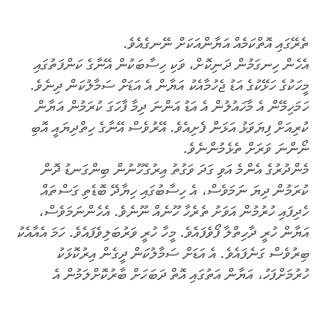ތެރޭގައި އޮތްކަމެއް އަޔާންއަކަށް ނޭނގެއެވެ.
އެހެން ހިނގަމުން ދަނިކޮށް، ވަކި ހިސާބަކުން އޭނާގެ ކަންފަތުގައި މީހަކުގެ ހަޅޭކުގެ އަޑު ޖެހުމާއެކު އަޔާން އެ އަޑަށް ސަމާލުކަން ދިނެވެ. ހަމަހިމޭން އެ މާހައުލުން އެ އަޑު އަންނަ ދިމާ ފާހަގަ ކުރަމުން އަޔާން ކުރިއަށް ފިޔަވަޅު އަޅަން ފެށިއެވެ. އޭރުވެސް އޭނާގެ ހިތްދިޔައީ އޮބި ނޯންނަ ވަރަށް ތެޅެމުންނެވެ.
މެންދުރުގެ އެންމެ އަވި ގަދަ ވަގުތު އިރުގެހޫނުން ބިންގަނޑު ދޮން ކުރަމުން ދިޔަ ނަމަވެސް، އެ ހިސާބުގައި ހިޔާދޭ ބޮޑެތި ގަސްތައް ހެދިފައި ހުރުމުން އަވަށު ތެރެހާ ހޫނެއް ނޫނެވެ. އެހެންނަމަވެސް، އަޔާން ހުރީ ދާހިތްލާ ފޯވެފައެވެ. މީހާ ހުރީ ވަރުބަލިވެފައެވެ. ހަމަ އެއާއެކު ބިރުވެސް ގަނެފައެވެ. އެ އަޑަށް ސަމާލުކަން ދީގެން އިރުކޮޅަކު ހުރުމަށްފަހު، އަޔާން އަތުގައި އޮތް ދަބަހަށް ބާރުކޮށްލަމުން އެ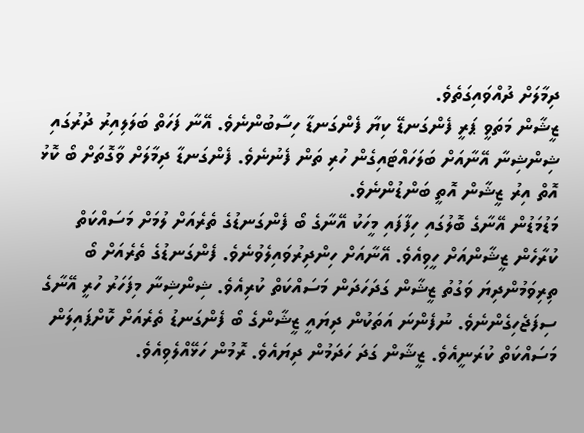ދިމާލަށް ދުއްވައިގަތެވެ.
ޒީޝާން މަތަވީ ޕަރީ ފެންގަނޑޭ ކިޔާ ފެންގަނޑާ ހިސާބުންނެވެ. އޭނާ ފަހަތް ބަލަލިއިރު ދުރުގައި ޝިންޝިނާ އޭނާއަށް ބަލަހައްޓައިގެން ހުރި ތަން ފެނުނެވެ. ފެންގަނޑާ ދިމާލަށް ވާގޮތަށް ބޯ ކޮޅު އޮތް އިރު ޒީޝާން އޮތީ ބަންޑުންނެވެ.
މަޑުމަޑުން އޭނާގެ ބޮލުގައި ހިފާފައި މީހަކު އޭނާގެ ބޯ ފެންގަނޑުގެ ތެރެއަށް ލުމަށް މަސައްކަތް ކުރާހެން ޒީޝާންއަށް ހީވިއެވެ. އޭނާއަށް ހިންދިރުވައިލެވުނެވެ. ފެންގަނޑުގެ ތެރެއަށް ބޯ ތިރިވަމުންދިޔަ ވަގުތު ޒީޝާން ގަދަހަދަން މަސައްކަތް ކުރިއެވެ. ޝިންޝިނާ މިފަހަރު ހުރީ އޭނާގެ ސިފަޖެހިގެންނެވެ. ނުފެންނަ އަތަކުން ދިޔައީ ޒީޝާންގެ ބޯ ފެންގަނޑު ތެރެއަށް ކޮށްޕައިލަން މަސައްކަތް ކުރަނީއެވެ. ޒީޝާން ގަދަ ހަދަމުން ދިޔައެވެ. ރޮމުން ހަޅޭއްލެވިއެވެ.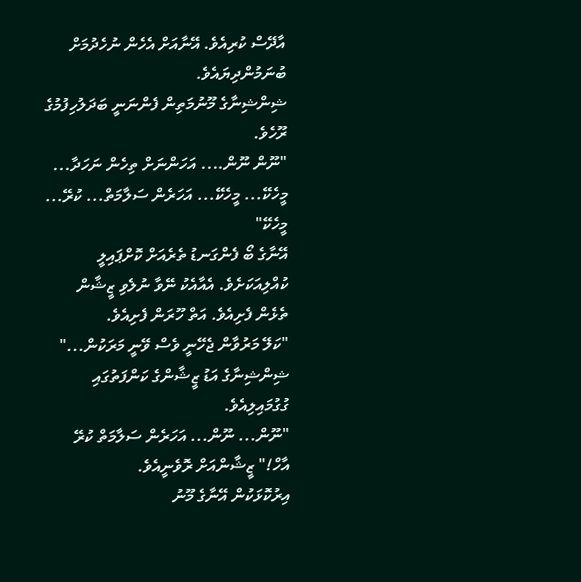އާދޭސް ކުރިއެވެ. އޭނާއަށް އެހެން ނުހެދުމަށް ބުނަމުންދިޔައެވެ.
ޝިންޝިނާގެ މޫނުމަތިން ފެންނަނީ ބަދަލުހިފުމުގެ ރޫހެވެ.
"ނޫން ނޫން.... އަހަންނަށް ތިހެން ނަހަދާ... މީހެކޭ... މީހެކޭ... އަހަރެން ސަލާމަތް... ކުރޭ... މީހެކޭ"
އޭނާގެ ބޯ ފެންގަނޑު ތެރެއަށް ކޮށްޕައިލީ ކުއްލިއަކަށެވެ. އެއާއެކު ނޭވާ ނުލެވި ޒީޝާން ތެޅެން ފެށިއެވެ. އަތް ހޫރަން ފެށިއެވެ.
"ކަލޭ މަރުވާން ޖެހޭނީ ވެސް ވޭނީ މަރަކުން..." ޝިންޝިނާގެ އަޑު ޒީޝާންގެ ކަންފަތުގައި ގުގުމައިލިއެވެ.
"ނޫން... ނޫން... އަހަރެން ސަލާމަތް ކުރޭ އާހް!" ޒީޝާންއަށް ރޮވެނީއެވެ.
އިރުކޮޅަކުން އޭނާގެ މޫނު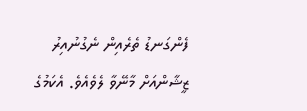ފެންގަނޑު ތެރެއިން ނެގުނުއިރު ޒީޝާންއަށް މާނޭވާ ލެވެއެވެ. އެކަމުގެ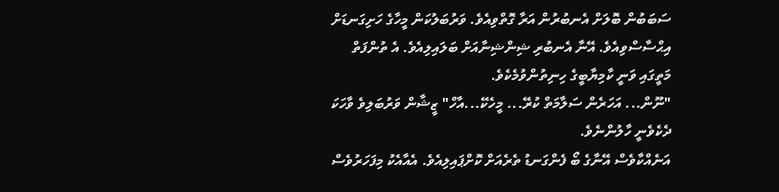ސަބަބުން ބޮލަށް އެނބުރުން އަރާ ގޮތްވިއެވެ. ވަރުބަލުކަން މީހާގެ ހަށިގަނޑަށް އިޙްސާސްވިއެވެ. އޭނާ އެނބުރި ޝިންޝިނާއަށް ބަލައިލިއެވެ. އެ ތުންފަތް މަތީގައި ވަނީ ކާމިޔާބީގެ ހިނިތުންވުމެކެވެ.
"ނޫން... އަހަރެން ސަލާމަތް ކުރޭ... މީހެކޭ...އާހް" ޒީޝާން ވަރުބަލިވެ ވާހަކަ ދެކެވެނީ ހާލުންނެވެ.
އަނެއްކާވެސް އޭނާގެ ބޯ ފެންގަނޑު ތެރެއަށް ކޮށްޕައިލިއެވެ. އެއާއެކު މިފަހަރުވެސް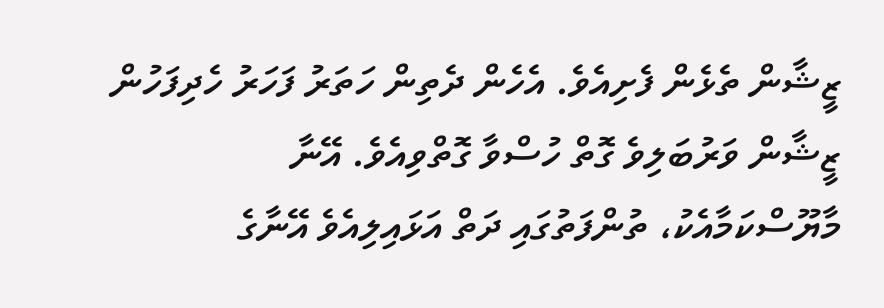ޒީޝާން ތެޅެން ފެށިއެވެ. އެހެން ދެތިން ހަތަރު ފަހަރު ހެދިފަހުން ޒީޝާން ވަރުބަލިވެ ގޮތް ހުސްވާ ގޮތްވިއެވެ. އޭނާ މާޔޫސްކަމާއެކު، ތުންފަތުގައި ދަތް އަޅައިލިއެވެ އޭނާގެ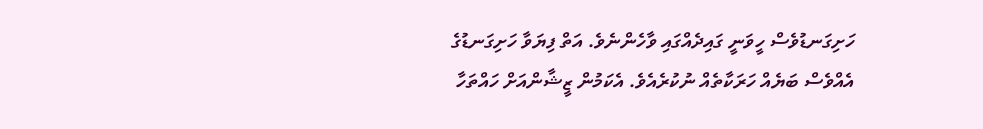ހަށިގަނޑުވެސް ހީވަނީ ގައިދެއްގައި ވާހެންނެވެ. އަތް ފިޔަވާ ހަށިގަނޑުގެ އެއްވެސް ބަޔެއް ހަރަކާތެއް ނުކުރެއެވެ. އެކަމުން ޒީޝާންއަށް ހައްތަހާ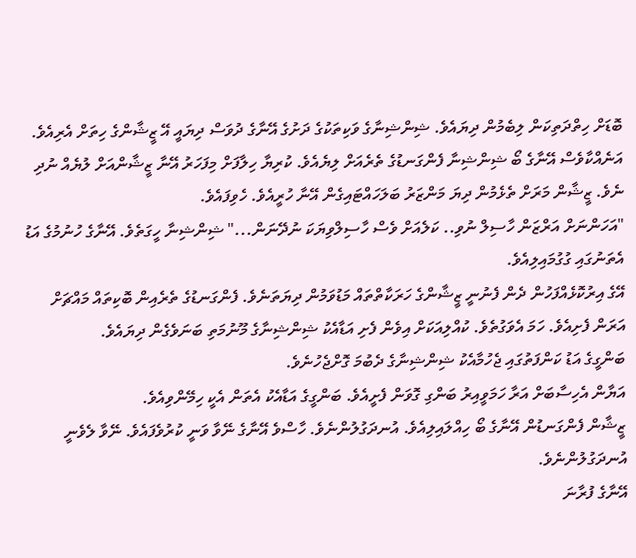ބޮޑަށް ހިތްދަތިކަން ލިބެމުން ދިޔައެވެ. ޝިންޝިނާގެ ވަކިތަކުގެ ދަށުގެ އޭނާގެ ދުވަސް ދިޔައީ އޭ ޒީޝާންގެ ހިތަށް އެރިއެވެ.
އަނެއްކާވެސް އޭނާގެ ބޯ ޝިންޝިނާ ފެންގަނޑުގެ ތެރެއަށް ލިޔެއެވެ. ކުރިޔާ ހިލާފަށް މިފަހަރު އޭނާ ޒީޝާންއަށް ލުޔެއް ނުދި ނެވެ. ޒީޝާން މަރަށް ތެޅެމުން ދިޔަ މަންޒަރު ބަލަހައްޓައިގެން އޭނާ ހުރީއެވެ. ހެވިފައެވެ.
"އަހަންނަށް އަރްޒަން ހާސިލް ނުވި.. ކަލެއަށް ވެސް ހާސިލްވިޔަކަ ނުދޭނަން..." ޝިންޝިނާ ހީގަތެވެ. އޭނާގެ ހުނުމުގެ އަޑު އެތަނުގައި ގުގުމައިލިއެވެ.
އޭގެ އިރުކޮޅެއްފަހުން ދެން ފެނުނީ ޒީޝާންގެ ހަރަކާތްތައް މަޑުވަމުން ދިޔަތަނެވެ. ފެންގަނޑުގެ ތެރެއިން ބޮކިތައް މައްޗަށް އަރަން ފެށިއެވެ. ހަމަ އެވަގުތެވެ. ކުއްލިއަކަށް އިވެން ފެށި އަޑާއެކު ޝިންޝިނާގެ މޫނުމަތި ބަނަވެގެން ދިޔައެވެ.
ބަންގީގެ އަޑު ކަންފަތުގައި ޖެހުމާއެކު ޝިންޝިނާގެ ދެބުމަ ގޮށްޖެހުނެވެ.
އަޔާން އެހިސާބަށް އަރާ ހަމަވީއިރު ބަންގި ގޮވަން ފެށީއެވެ. ބަންގީގެ އަޑާއެކު އެތަން އެކީ ހިމޭންވިއެވެ.
ޒީޝާން ފެންގަނޑުން އޭނާގެ ބޯ ހިއްލައިލިއެވެ. އުނދަގުލުންނެވެ. ހާސްވެ އޭނާގެ ނޭވާ ވަނީ ކުރުވެފައެވެ. ނޭވާ ލެވެނީ އުނދަގުލުންނެވެ.
އޭނާގެ ފުރާނަ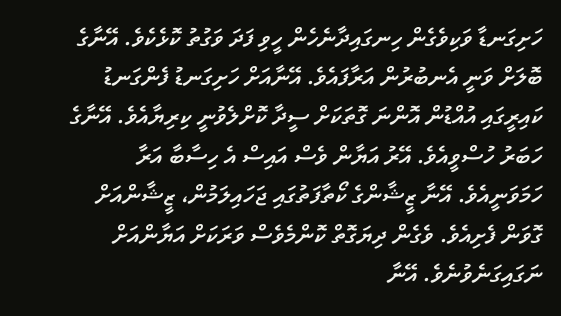ހަށިގަނޑާ ވަކިވެގެން ހިނގައިދާނެހެން ހީވި ފަދަ ވަގުތު ކޮޅެކެވެ. އޭނާގެ ބޮލަށް ވަނީ އެނބުރުން އަރާފައެވެ. އޭނާއަށް ހަށިގަނޑު ފެންގަނޑު ކައިރީގައި އުއްޑުން އޮންނަ ގޮތަކަށް ސީދާ ކޮށްލެވުނީ ކިރިޔާއެވެ. އޭނާގެ ހަބަރު ހުސްވީއެވެ. އޭރު އަޔާން ވެސް އައިސް އެ ހިސާބާ އަރާ ހަމަވަނީއެވެ. އޭނާ ޒީޝާންގެ ކޯތާފަތުގައި ޖަހައިލަމުން، ޒީޝާންއަށް ގޮވަން ފެށިއެވެ. ވެގެން ދިޔަގޮތް ކޮންމެވެސް ވަރަކަށް އަޔާންއަށް ނަގައިގަނެވުނެވެ. އޭނާ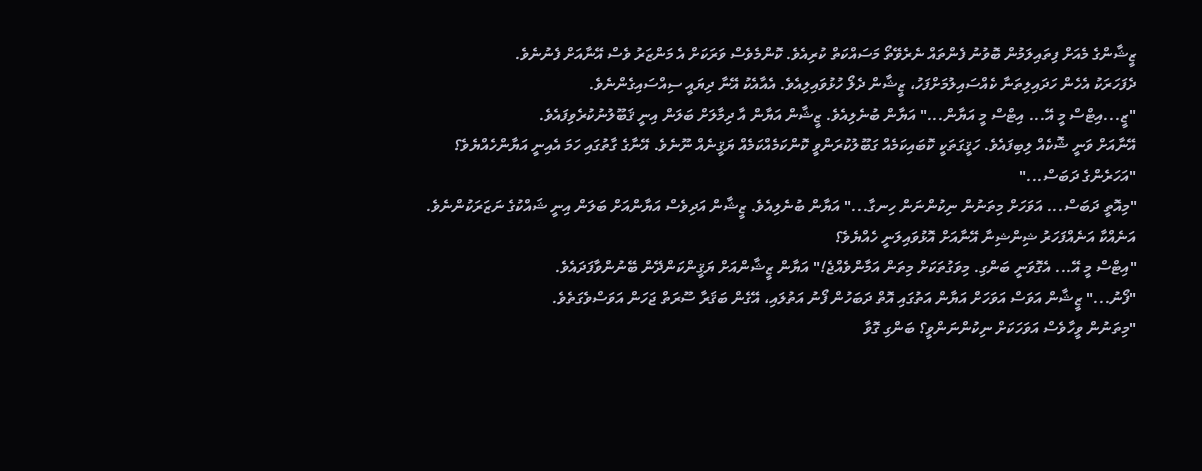ޒީޝާންގެ މެއަށް ފިތައިލަމުން ބޮވުނު ފެންތައް ނެރެވޭތޯ މަސައްކަތް ކުރިއެވެ. ކޮންމެވެސް ވަރަކަށް އެ މަންޒަރު ވެސް އޭނާއަށް ފެނުނެވެ.
ދެފަހަރަކު އެހެން ހަދައިލިތަނާ ކެއްސައިލުމަށްފަހު، ޒީޝާން ދެލޯ ހުޅުވައިލިއެވެ. އެއާއެކު އޭނާ ދިޔައީ ސިއްސައިގެންނެވެ.
"ޒީ...އިޓްސް މީ އޭ... އިޓްސް މީ އަޔާން..." އަޔާން ބުނެލިއެވެ. ޒީޝާން އަޔާން އާ ދިމާލަށް ބަލަން އިނީ ޤަބޫލުނުކުރެވިފައެވެ.
އޭނާއަށް ވަނީ ޝޮކެއް ލިބިފައެވެ. ހަޤީގަތަކީ ކޮބައިކަމެއް ގަބޫލުކުރަންވީ ކޮންކަމެއްކަމެއް ޔަޤީނެއް ނޫނެވެ. އޭނާގެ ގާތުގައި ހަމަ އެއިނީ އަޔާންހެއްޔެވެ؟
"އަހަރެންގެ ދަބަސް..."
"މިއޮތީ ދަބަސް... އަވަހަށް މިތަނުން ނިކުންނަން ހިނގާ..." އަޔާން ބުނެލިއެވެ. ޒީޝާން އަދިވެސް އަޔާންއަށް ބަލަން އިނީ ޝައްކުގެ ނަޒަރަކުންނެވެ. އަނެއްކާ އަނެއްފަހަރު ޝިންޝިނާ އޭނާއަށް އޮޅުވައިލަނީ ހެއްޔެވެ؟
"އިޓްސް މީ އޭ... އެގޮވަނީ ބަންގި. މިވަގުތަކަށް މިތަން އަމާންވެއްޖެ!" އަޔާން ޒީޝާންއަށް ޔަޤީންކަންދޭން ބޭނުންވާފަދައެވެ.
"ފޯނު..." ޒީޝާން އަވަސް އަވަހަށް އަޔާން އަތުގައި އޮތް ދަބަހުން ފޯނު އަތުލައި، އޭގެން ބަޤަރާ ސޫރަތް ޖަހަން އަވަސްވެގަތެވެ.
"މިތަނުން ވީހާވެސް އަވަހަކަށް ނިކުންނަންވީ؟ ބަންގި ގޮވާ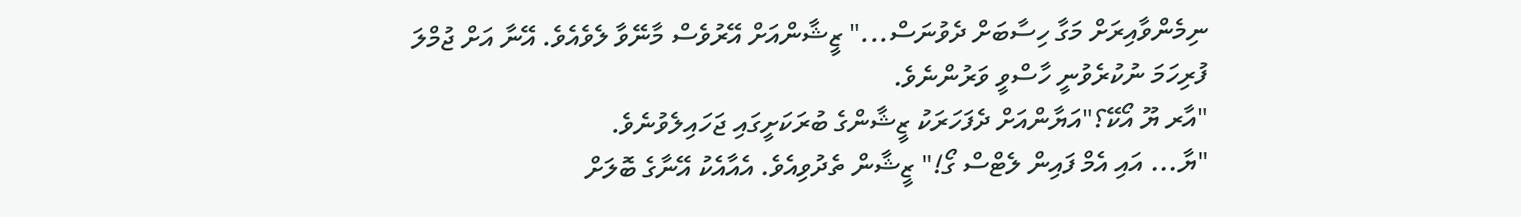ނިމެންވާއިރަށް މަގާ ހިސާބަށް ދެވުނަސް..." ޒީޝާންއަށް އޭރުވެސް މާނޭވާ ލެވެއެވެ. އޭނާ އަށް ޖުމްލަ ފުރިހަމަ ނުކުރެވުނީ ހާސްވީ ވަރުންނެވެ.
"އާރ ޔޫ އޯކޭ؟"އަޔާންއަށް ދެފަހަރަކު ޒީޝާންގެ ބުރަކަށީގައި ޖަހައިލެވުނެވެ.
"ޔާ... އައި އެމް ފައިން ލެޓްސް ގޯ!" ޒީޝާން ތެދުވިއެވެ. އެއާއެކު އޭނާގެ ބޮލަށް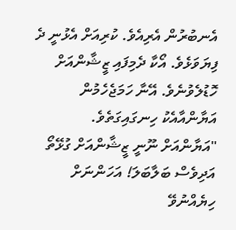އެނބުރުން އެރިއެވެ. ކުރިއަށް އެޅުނީ ދެ ފިޔަވަޅެވެ. އޯކާ ދެމިފައި ޒީޝާންއަށް ހޮޑުލެވުނެވެ. އޭނާ ހަމަޖެހެމުން އަޔާންއާއެކު ހިނގައިގަތެވެ.
"އަޔާންއަށް ނޫނީ ޒީޝާންއަށް ގުޅޭތޯ އަދިވެސް ބަލާބަލަ! އަހަންނަށް ހިޔެއްނުވޭ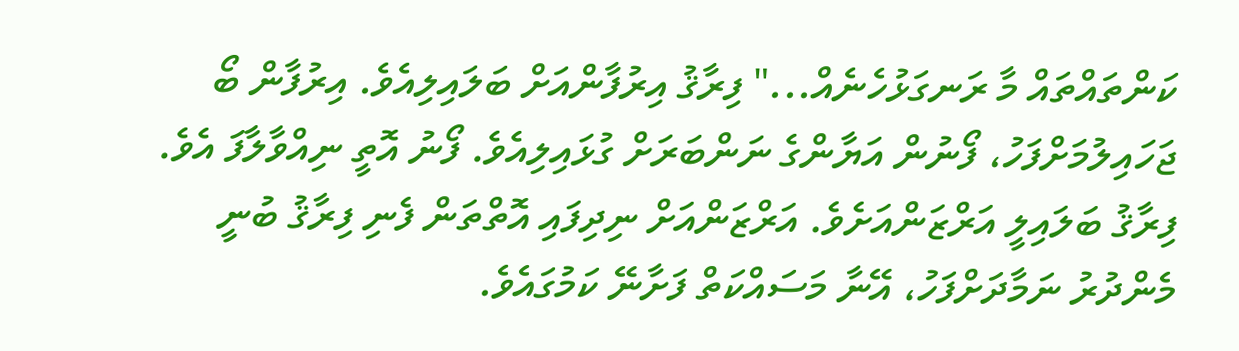ކަންތައްތައް މާ ރަނގަޅުހެނެއް..." ފިރާޤު އިރުފާންއަށް ބަލައިލިއެވެ. އިރުފާން ބޯ ޖަހައިލުމަށްފަހު، ފޯނުން އަޔާންގެ ނަންބަރަށް ގުޅައިލިއެވެ. ފޯނު އޮތީ ނިއްވާލާފަ އެވެ.
ފިރާޤު ބަލައިލީ އަރްޒަންއަށެވެ. އަރްޒަންއަށް ނިދިފައި އޮތްތަން ފެނި ފިރާޤު ބުނީ މެންދުރު ނަމާދަށްފަހު، އޭނާ މަސައްކަތް ފަށާނޭ ކަމުގައެވެ.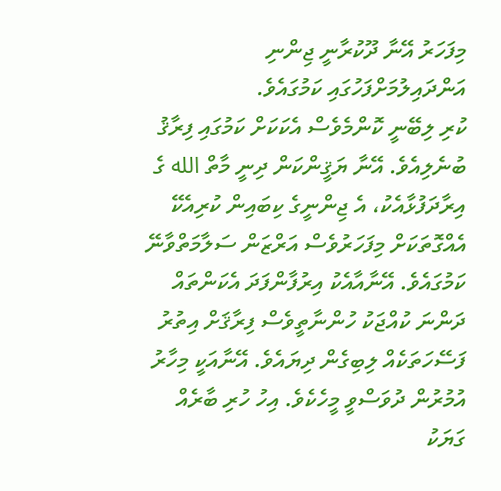މިފަހަރު އޭނާ ދޫކުރާނީ ޖިންނި އަންދައިލުމަށްފަހުގައި ކަމުގައެވެ.
ކުރި ލިބޭނީ ކޮންމެވެސް އެކަކަށް ކަމުގައި ފިރާޤު ބުނެލިއެވެ. އޭނާ ޔަޤީންކަން ދިނީ މާތް الله ގެ އިރާދަފުޅާއެކު، އެ ޖިންނީގެ ކިބައިން ކުރިއެކޭ އެއްގޮތަކަށް މިފަހަރުވެސް އަރްޒަން ސަލާމަތްވާނޭ ކަމުގައެވެ. އޭނާއާއެކު އިރުފާންފަދަ އެކަންތައް ދަންނަ ކުއްޖަކު ހުންނާތީވެސް ފިރާޤަށް އިތުރު ފަސޭހަތަކެއް ލިބިގެން ދިޔައެވެ. އޭނާއަކީ މިހާރު އުމުރުން ދުވަސްވީ މީހެކެވެ. އިހު ހުރި ބާރެއް ގަޔަކު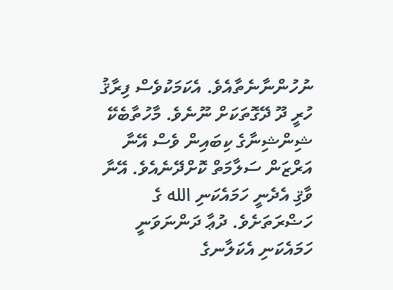ނުހުންނާނެތާއެވެ. އެކަމަކުވެސް ފިރާޤު ހުރީ ދޫ ދޭގޮތަކަށް ނޫނެވެ. މާހުތާބެކޭ ޝިންޝިނާގެ ކިބައިން ވެސް އޭނާ އަރްޒަން ސަލާމަތް ކޮށްދޭނެއެވެ. އޭނާ ވާޤި އެދެނީ ހަމައެކަނި الله ގެ ހަޟްރަތަށެވެ. ދުޢާ ދަންނަވަނީ ހަމައެކަނި އެކަލާނގެ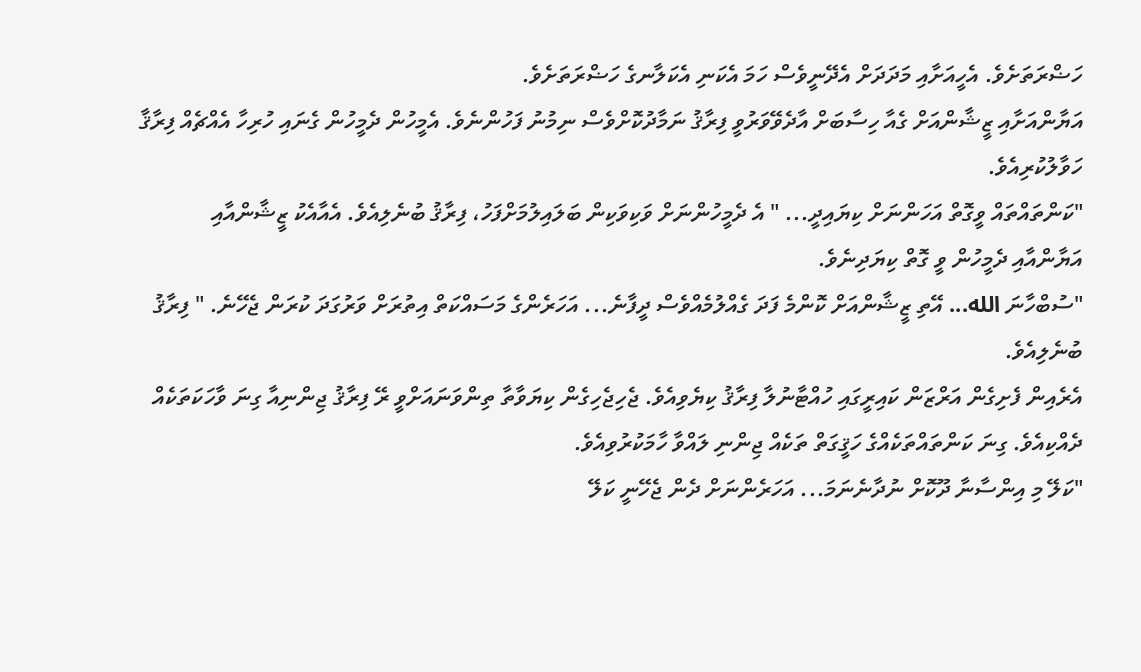ހަޟްރަތަށެވެ. އެހީއަށާއި މަދަދަށް އެދޭނީވެސް ހަމަ އެކަނި އެކަލާނގެ ހަޟްރަތަށެވެ.
އަޔާންއަށާއި ޒީޝާންއަށް ގެއާ ހިސާބަށް އާދެވޭވަރުވީ ފިރާޤު ނަމާދުކޮށްވެސް ނިމުނު ފަހުންނެވެ. އެމީހުން ދެމީހުން ގެނައި ހުރިހާ އެއްޗެއް ފިރާޤާ ހަވާލުކުރިއެވެ.
"ކަންތައްތައް ވީގޮތް އަހަންނަށް ކިޔައިދީ... " އެ ދެމީހުންނަށް ވަކިވަކިން ބަލައިލުމަށްފަހު، ފިރާޤު ބުނެލިއެވެ. އެއާއެކު ޒީޝާންއާއި އަޔާންއާއި ދެމީހުން ވީ ގޮތް ކިޔަދިނެވެ.
"ސުބްހާނަ الله... އޭތި ޒީޝާންއަށް ކޮންމެ ފަދަ ގެއްލުމެއްވެސް ދީފާނެ... އަހަރެންގެ މަސައްކަތް އިތުރަށް ވަރުގަދަ ކުރަން ޖެހޭނެ. " ފިރާޤު ބުނެލިއެވެ.
އެރެއިން ފެށިގެން އަރްޒަން ކައިރީގައި ހުއްޓާނުލާ ފިރާޤު ކިޔެވިއެވެ. ޖެހިޖެހިގެން ކިޔަވާތާ ތިންވަނައަށްވީ ރޭ ފިރާޤު ޖިންނިއާ ގިނަ ވާހަކަތަކެއް ދެއްކިއެވެ. ގިނަ ކަންތައްތަކެއްގެ ހަޤީގަތް ތަކެއް ޖިންނި ލައްވާ ހާމަކުރުވިއެވެ.
"ކަލޭ މި އިންސާނާ ދޫކޮށް ނުދާނެނަމަ... އަހަރެންނަށް ދެން ޖެހޭނީ ކަލޭ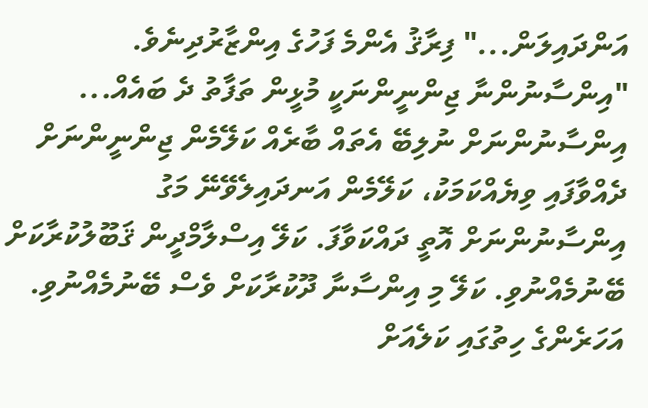އަންދައިލަން..." ފިރާޤު އެންމެ ފަހުގެ އިންޒާރުދިނެވެ.
"އިންސާނުންނާ ޖިންނީންނަކީ މުޅީން ތަފާތު ދެ ބައެއް... އިންސާނުންނަށް ނުލިބޭ އެތައް ބާރެއް ކަލޭމެން ޖިންނީންނަށް ދެއްވާފައި ވިޔެއްކަމަކު، ކަލޭމެން އަނދައިލެވޭނޭ މަގު އިންސާނުންނަށް އޮތީ ދައްކަވާފަ. ކަލޭ އިސްލާމްދީން ޤަބޫލުކުރާކަށް ބޭނުމެއްނުވި. ކަލޭ މި އިންސާނާ ދޫކުރާކަށް ވެސް ބޭނުމެއްނުވި. އަހަރެންގެ ހިތުގައި ކަލެއަށް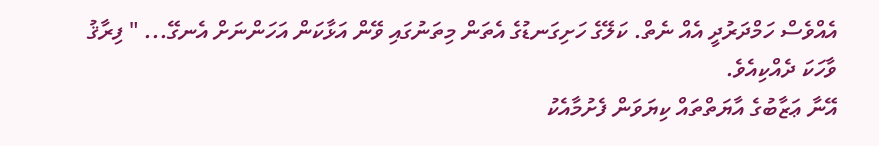އެއްވެސް ހަމްދަރުދީ އެއް ނެތް. ކަލޭގެ ހަށިގަނޑުގެ އެތަން މިތަނުގައި ވޭން އަޅާކަން އަހަންނަށް އެނގޭ... " ފިރާޤު ވާހަކަ ދެއްކިއެވެ.
އޭނާ ޢަޒާބުގެ އާޔަތްތައް ކިޔަވަން ފެށުމާއެކު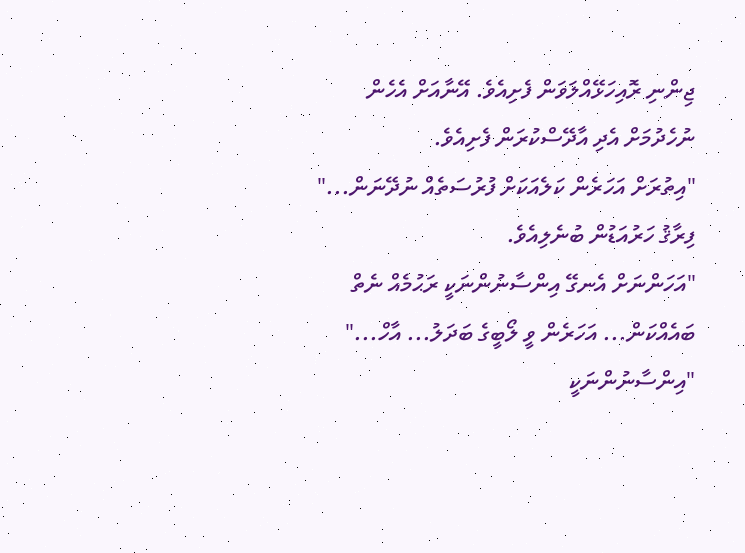ޖިންނި ރޮއިހަޅޭއްލަވަން ފެށިއެވެ. އޭނާއަށް އެހެން ނުހެދުމަށް އެދި އާދޭސްކުރަން ފެށިއެވެ.
"އިތުރަށް އަހަރެން ކަލެއަކަށް ފުރުސަތެއް ނުދޭނަން..." ފިރާޤު ހަރުއަޑުން ބުނެލިއެވެ.
"އަހަންނަށް އެނގޭ އިންސާނުންނަކީ ރަޙުމެއް ނެތް ބައެއްކަން... އަހަރެން ވީ ލޯބީގެ ބަދަލު... އާހް..."
"އިންސާނުންނަކީ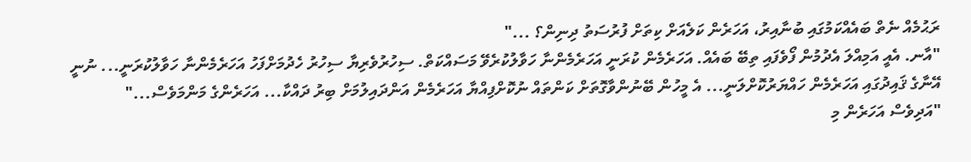ރަޙުމެއް ނެތް ބައެއްކަމުގައި ބުނާއިރު، އަހަރެން ކަލެއަށް ކިތަށް ފުރުސަތު ދިނިން؟ ..."
"އާނ. އެއީ އަމިއްލަ އެދުމުން ފޯވެފައި ތިބޭ ބައެއް. އަހަރެމެން ކުރަނީ އަހަރެމެންނާ ހަވާލުކުރެވޭ މަސައްކަތް. ސިހުރުވެރިޔާ ސިހުރު ހެދުމަށްފަހު އަހަރެމެންނާ ހަވާލުކުރަނީ... ނުނީ އޭނާގެ ޤައިދުގައި އަހަރެމެން ހައްޔަރުކޮށްލަނީ... އެ މީހުން ބޭނުންވާގޮތަށް ކަންތައް ނުކޮށްފިއްޔާ އަހަރެމެން އަންދައިލުމަށް ބިރު ދައްކާ... އަހަރެންގެ މަންމަވެސް..."
"އަދިވެސް އަހަރެން މި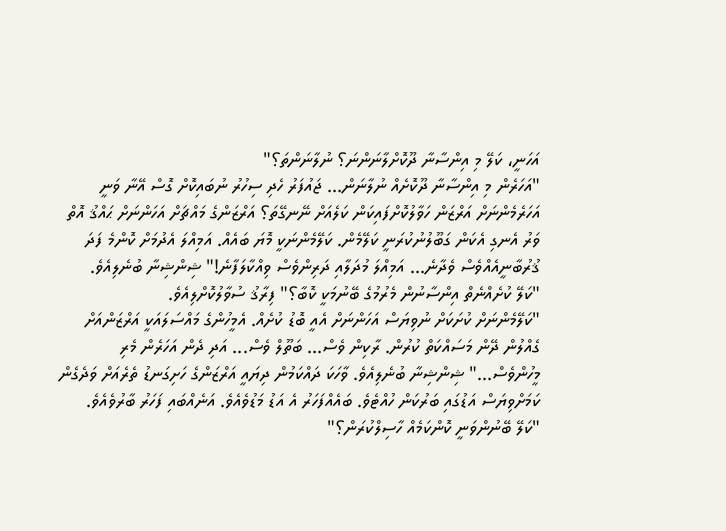އަހަނީ، ކަލޭ މި އިންސާނާ ދޫކޮށްލާނަންނަ؟ ނުލާނަންތަ؟"
"އަހަރެން މި އިންސާނާ ދޫކޮށެއް ނުލާނަން... ޖައުފަރު ހެދި ސިހުރު ނުބައިކޮށް ގޮސް އޭނާ ވަނީ އަހަރެމެންނަށް އަރްޒަން ހަވާލުކޮށްފައިކަން ކަލެއަށް ނޭނގޭތަ؟ އަރްޒަންގެ މައްޗަށް އަހަންނަށް ޙައްޤު އޮތް ވަރު އެނގި އެކަން ގަބޫލުނުކުރަނީ ކަލޭމެން. ކަލޭމެންނަކީ މޮޔަ ބައެއް. އަމިއްލަ އެދުމަށް ކޮންމެ ފަދަ ޤުރުބާނީއެއްވެސް ވެދާނެ... އަމިއްލަ މުދަލާއި ދަރިންވެސް ވިއްކާލަފާނެ!" ޝިންޝިނާ ބުނެލިއެވެ.
"ކަލޭ ކުށެއްނެތް އިންސާނުން މެރުމުގެ ބޭނުމަކީ ކޮބާ؟" ފިރާޤު ސުވާލުކޮށްލިއެވެ.
"ކަލޭމެންނަށް ކުށަކަށް ނުވިޔަސް އަހަންނަށް އެއީ ބޮޑު ކުށެއް. އެމީހުންގެ މައްސަލައަކީ އަރްޒަންއަށް ގެއްލުން ދޭން މަސައްކަތް ކުރުން. ރާކިން ވެސް... ބަތޫލް ވެސް... އަދި ދެން އަހަރެން މެރި މީހުންވެސް..." ޝިންޝިނާ ބުނެލިއެވެ. ވާހަކަ ދައްކަމުން ދިޔައީ އަރްޒަންގެ ހަށިގަނޑު ތެރެއަށް ވަދެގެން ކަމަށްވިޔަސް އަޑުގައި ބަރުކަން ހުއްޓެވެ. ބައެއްފަހަރު އެ އަޑު މަޑުވެއެވެ. އަނެއްބައި ފަހަރު ބާރުވެއެވެ.
"ކަލޭ ބޭނުންވަނީ ކޮންކަމެއް ހާސިލްކުރަން؟"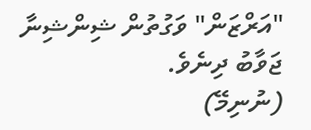"އަރްޒަން" ވަގުތުން ޝިންޝިނާ ޖަވާބު ދިނެވެ.
(ނުނިމޭ)